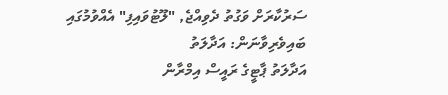ސަރުކާރަށް ވަގުތު ދެވިއްޖެ, "ލޫޓުވައިފި" އެއްވުމުގައި ބައިވެރިވާނަން: އަދާލަތު
އަދާލަތު ޕާޓީގެ ރައީސް އިމްރާން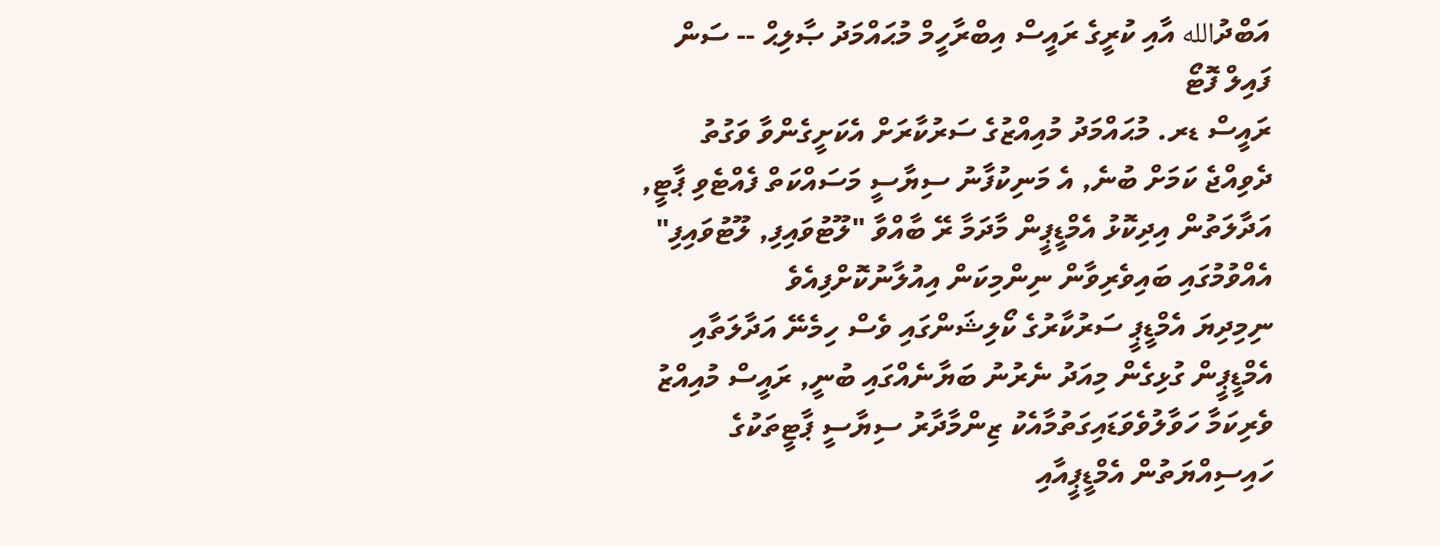އަބްދުالله އާއި ކުރީގެ ރައީސް އިބްރާހީމް މުޙައްމަދު ޞާލިޙް -- ސަން ފައިލް ފޮޓޯ
ރައީސް ޑރ. މުޙައްމަދު މުއިއްޒުގެ ސަރުކާރަށް އެކަށީގެންވާ ވަގުތު ދެވިއްޖެ ކަމަށް ބުނެ, އެ މަނިކުފާނު ސިޔާސީ މަސައްކަތް ފެއްޓެވި ޕާޓީ, އަދާލަތުން އިދިކޮޅު އެމްޑީޕީން މާދަމާ ރޭ ބާއްވާ "ލޫޓުވައިފި, ލޫޓުވައިފި" އެއްވުމުގައި ބައިވެރިވާން ނިންމިކަން އިއުލާނުކޮށްފިއެވެ
ނިމިދިޔަ އެމްޑީޕީ ސަރުކާރުގެ ކޯލިޝަންގައި ވެސް ހިމެނޭ އަދާލަތާއި އެމްޑީޕީން ގުޅިގެން މިއަދު ނެރުނު ބަޔާނެއްގައި ބުނީ, ރައީސް މުއިއްޒު ވެރިކަމާ ހަވާލުވެވަޑައިގަތުމާއެކު ޒިންމާދާރު ސިޔާސީ ޕާޓީތަކުގެ ހައިސިއްޔަތުން އެމްޑީޕީއާއި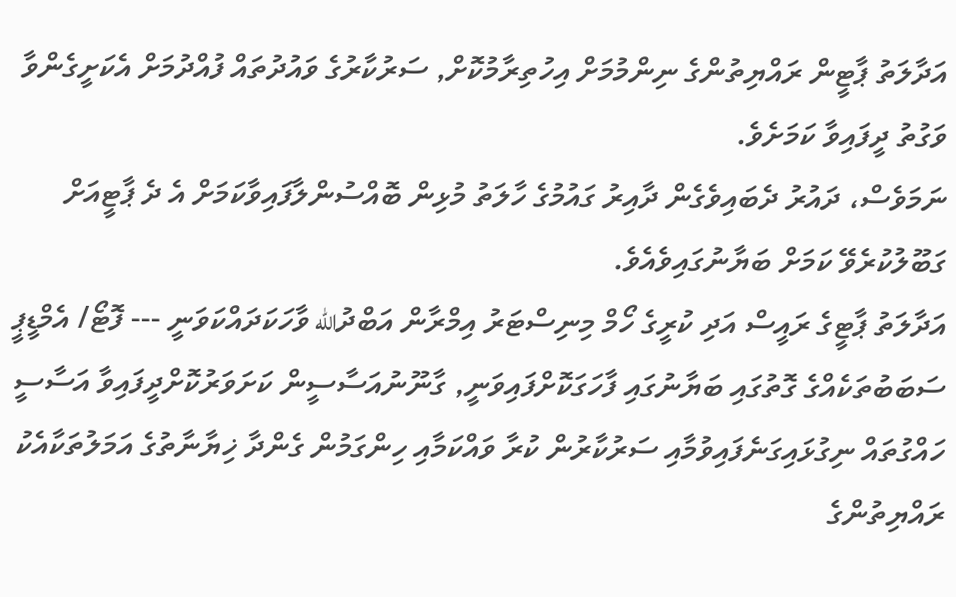އަދާލަތު ޕާޓީން ރައްޔިތުންގެ ނިންމުމަށް އިހުތިރާމުކޮށް, ސަރުކާރުގެ ވައުދުތައް ފުއްދުމަށް އެކަށީގެންވާ ވަގުތު ދީފައިވާ ކަމަށެވެ.
ނަމަވެސް، ދައުރު ދެބައިވެގެން ދާއިރު ގައުމުގެ ހާލަތު މުޅިން ބޮއްސުންލާފައިވާކަމަށް އެ ދެ ޕާޓީއަށް ގަބޫލުކުރެވޭ ކަމަށް ބަޔާނުގައިވެއެވެ.
އަދާލަތު ޕާޓީގެ ރައީސް އަދި ކުރީގެ ހޯމް މިނިސްޓަރު އިމްރާން އަބްދުالله ވާހަކަދައްކަވަނީ --- ފޮޓޯ/ އެމްޑީޕީ
ސަބަބުތަކެއްގެ ގޮތުގައި ބަޔާނުގައި ފާހަގަކޮށްފައިވަނީ, ގާނޫނުއަސާސީން ކަށަވަރުކޮށްދީފައިވާ އަސާސީ ހައްގުތައް ނިގުޅައިގަނެފައިވުމާއި ސަރުކާރުން ކުރާ ވައްކަމާއި ހިންގަމުން ގެންދާ ޚިޔާނާތުގެ އަމަލުތަކާއެކު ރައްޔިތުންގެ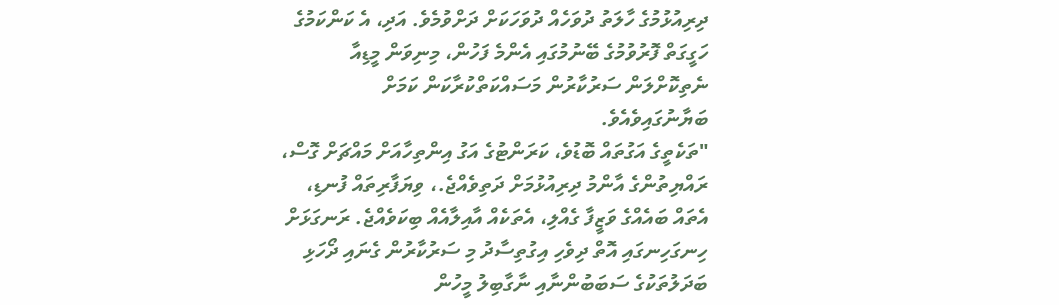ދިރިއުޅުމުގެ ހާލަތު ދުވަހެއް ދުވަހަކަށް ދަށްވުމެވެ. އަދި، އެ ކަންކަމުގެ ހަގީގަތް ފޮރުވުމުގެ ބޭނުމުގައި އެންމެ ފަހުން، މިނިވަން މީޑިއާ ނެތިކޮށްލަން ސަރުކާރުން މަސައްކަތްކުރާކަން ކަމަށް ބަޔާނުގައިވެއެވެ.
"ތަކެތީގެ އަގުތައް ބޮޑުވެ، ކަރަންޓުގެ އަގު އިންތިހާއަށް މައްޗަށް ގޮސް، ރައްޔިތުންގެ އާންމު ދިރިއުޅުމަށް ދަތިވެއްޖެ.، ވިޔަފާރިތައް ފުނޑި، އެތައް ބައެއްގެ ވަޒީފާ ގެއްލި، އެތަކެއް އާއިލާއެއް ބިކަވެއްޖެ. ރަނގަޅަށް ހިނގަހިނގައި އޮތް ދިވެހި އިގުތިސާދު މި ސަރުކާރުން ގެނައި ދޯހަޅި ބަދަލުތަކުގެ ސަބަބުންނާއި ނާގާބިލު މީހުން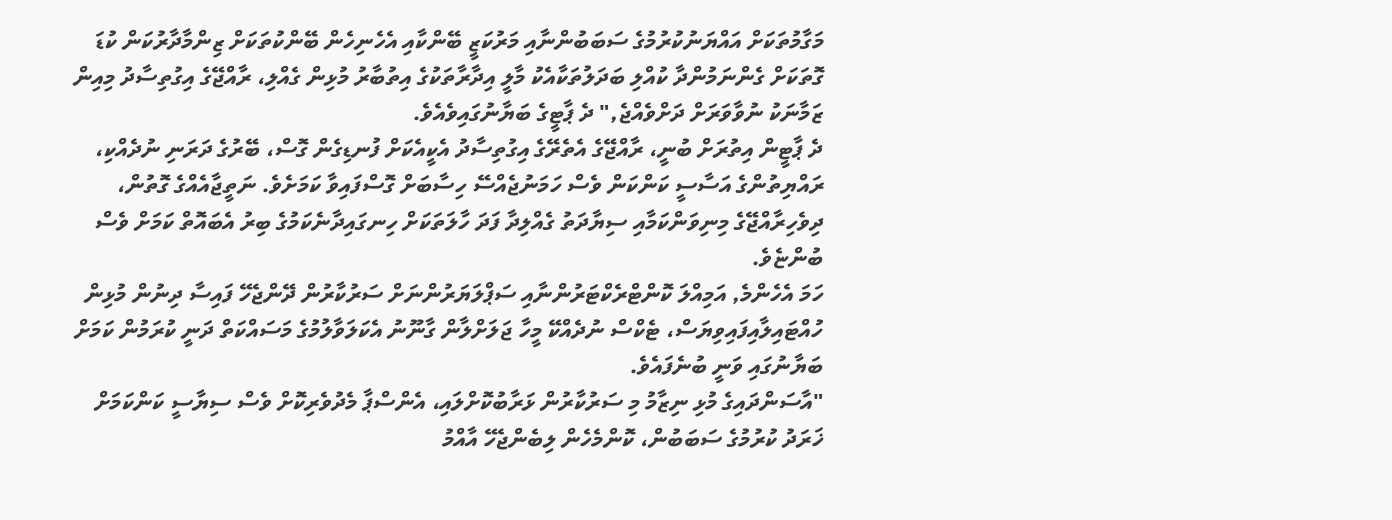މަގާމުތަކަށް އައްޔަނުކުރުމުގެ ސަބަބުންނާއި މަރުކަޒީ ބޭންކާއި އެހެނިހެން ބޭންކުތަކަށް ޒިންމާދާރުކަން ކުޑަ ގޮތަކަށް ގެންނަމުންދާ ކުއްލި ބަދަލުތަކާއެކު މާލީ އިދާރާތަކުގެ އިތުބާރު މުޅިން ގެއްލި، ރާއްޖޭގެ އިގުތިސާދު މިއިން ޒަމާނަކު ނުވާވަރަށް ދަށްވެއްޖެ," ދެ ޕާޓީގެ ބަޔާނުގައިވެއެވެ.
ދެ ޕާޓީން އިތުރަށް ބުނީ، ރާއްޖޭގެ އެތެރޭގެ އިގުތިސާދު އެކީއެކަށް ފުނޑިގެން ގޮސް، ބޭރުގެ ދަރަނި ނުދެއްކި، ރައްޔިތުންގެ އަސާސީ ކަންކަން ވެސް ހަމަނުޖެއްސޭ ހިސާބަށް ގޮސްފައިވާ ކަމަށެވެ. ނަތީޖާއެއްގެ ގޮތުން، ދިވެހިރާއްޖޭގެ މިނިވަންކަމާއި ސިޔާދަތު ގެއްލިދާ ފަދަ ހާލަތަކަށް ހިނގައިދާނެކަމުގެ ބިރު އެބައޮތް ކަމަށް ވެސް ބުންޏެވެ.
ހަމަ އެހެންމެ, އަމިއްލަ ކޮންޓްރެކްޓަރުންނާއި ސަޕްލަޔަރުންނަށް ސަރުކާރުން ދޭންޖެހޭ ފައިސާ ދިނުން މުޅިން ހުއްޓައިލާއިފައިވިޔަސް، ޓެކްސް ނުދެއްކޭ މީހާ ޖަލަށްލާން ގާނޫނު އެކަލަވާލުމުގެ މަސައްކަތް ދަނީ ކުރަމުން ކަމަށް ބަޔާނުގައި ވަނީ ބުނެފައެވެ.
"އާސަންދައިގެ މުޅި ނިޒާމު މި ސަރުކާރުން ޅަރާބުކޮށްލައި، އެންސްޕާ މެދުވެރިކޮށް ވެސް ސިޔާސީ ކަންކަމަށް ޚަރަދު ކުރުމުގެ ސަބަބުން، ކޮންމެހެން ލިބެންޖެހޭ އާއްމު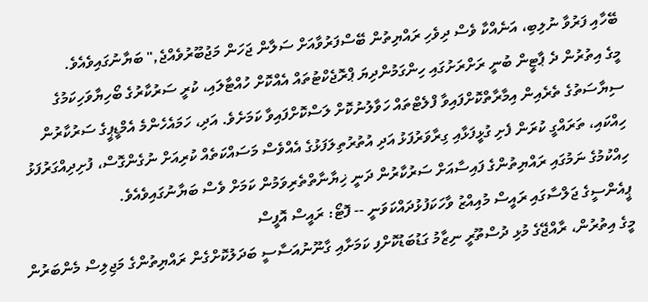ބޭހާއި ފަރުވާ ނުލިބި، އަނެއްކާ ވެސް ދިވެހި ރައްޔިތުން ބޭސްފަރުވާއަށް ސަލާން ޖަހަން މަޖުބޫރުވެއްޖެ," ބަޔާނުގައިވެއެވެ.
މީގެ އިތުރުން ދެ ޕާޓީން ބުނީ ރަށްރަށުގައި ހިންގަމުންދިޔަ ޕްރޮޖެކްޓުތައް އެއްކޮށް ހުއްޓާލައި، ކުރީ ސަރުކާރުގެ ބޯހިޔާވަހިކަމުގެ ސިޔާސަތުގެ ތެރެއިން އިމާރާތްކޮށްފައިވާ ފްލެޓްތައް ހަވާލުނުކޮށް ލަސްކޮށްފައިވާ ކަމަށެވެ. އަދި، ހަމައެހެންމެ އެމްޑީޕީގެ ސަރުކާރުން ހިއްކައި، ތަރައްގީ ކުރަން ފެށި ގުޅީފަޅާއި ގިރާވަރުފަޅު އަދި އުތުރުތިލަފަޅުގެ އެއްވެސް މަސައްކަތެއް ކުރިއަށް ނުގެންގޮސް، ފުށިދިއްގަރުފަޅު ހިއްކުމުގެ ނަމުގައި ރައްޔިތުންގެ ފައިސާއަށް ސަރުކާރުން ދަނީ ޚިޔާނާތްތެރިވަމުން ކަމަށް ވެސް ބަޔާނުގައިވެއެވެ.
ޕީއެންސީގެ ޖަލްސާގައި ރައީސް މުއިއްޒު ވާހަކަފުޅުދައްކަވަނީ -- ފޮޓޯ: ރައީސް އޮފީސް
މީގެ އިތުރުން، ރާއްޖޭގެ މުޅި ދުސްތޫރީ ނިޒާމު ގަޑުބަޑުކޮށްފި ކަމަށާއި ގާނޫނުއަސާސީ ބަދަލުކޮށްގެން ރައްޔިތުންގެ މަޖިލިސް މެންބަރުން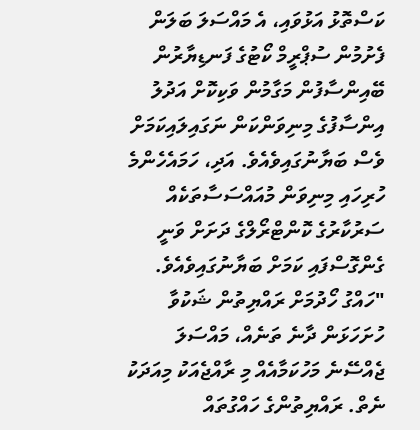ކަސްތޮޅު އަޅުވައި، އެ މައްސަލަ ބަލަން ފެށުމުން ސުޕްރީމް ކޯޓުގެ ފަނޑިޔާރުން ބޭއިންސާފުން މަގާމުން ވަކިކޮށް އަދުލު އިންސާފުގެ މިނިވަންކަން ނަގައިލައިކަމަށް ވެސް ބަޔާނުގައިވެއެވެ. އަދި، ހަމައެހެންމެ ހުރިހައި މިނިވަން މުއައްސަސާތަކެއް ސަރުކާރުގެ ކޮންޓްރޯލްގެ ދަށަށް ވަނީ ގެންގޮސްފައި ކަމަށް ބަޔާނުގައިވެއެވެ.
"ހައްގު ހޯދުމަށް ރައްޔިތުން ޝަކުވާ ހުށަހަޅަން ދާނެ ތަނެއް، މައްސަލަ ޖެއްސޭނެ މަހުކަމާއެއް މި ރާއްޖެއަކު މިއަދަކު ނެތް. ރައްޔިތުންގެ ހައްގުތައް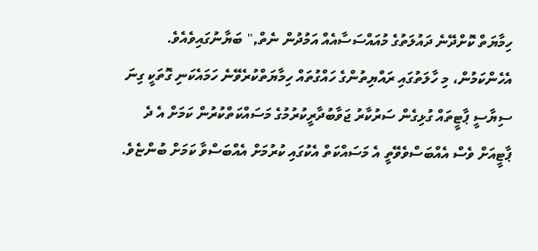ހިމާޔަތް ކޮށްދޭނެ ދައުލަތުގެ މުއައްސަސާއެއް އަމުދުން ނެތް," ބަޔާނުގައިވެއެވެ.
އެހެންކަމުން، މި ހާލަތުގައި ރައްޔިތުންގެ ހައްގުތައް ހިމާޔަތްކުރެވޭނެ ހަމައެކަނި ގޮތަކީ ގިނަ ސިޔާސީ ޕާޓީތައް ގުޅިގެން ސަރުކާރު ޖަވާބުދާރީކުރުމުގެ މަސައްކަތްކުރުން ކަމަށް އެ ދެ ޕާޓީއަށް ވެސް އެއްބަސްވެވޭތީ އެ މަސައްކަތް އެކުގައި ކުރުމަށް އެއްބަސްވާ ކަމަށް ބުންޏެވެ.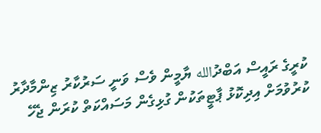ކުރީގެ ރައީސް އަބްދުالله ޔާމީން ވެސް ވަނީ ސަރުކާރު ޒިންމާދާރު ކުރުވުމަށް އިދިކޮޅު ޕާޓީތަކުން ގުޅިގެން މަސައްކަތް ކުރަން ޖެހޭ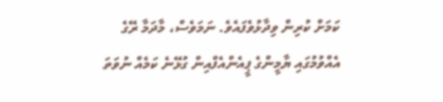ކަމަށް ކުރިން ވިދާޅުވެފައެވެ. ނަމަވެސް، މާދަމާ ރޭގެ އެއްވުމުގައި ޔާމީންގެ ޕީއެންއެފްއިން ގުޅޭނެ ކަމެއް ނުވަތަ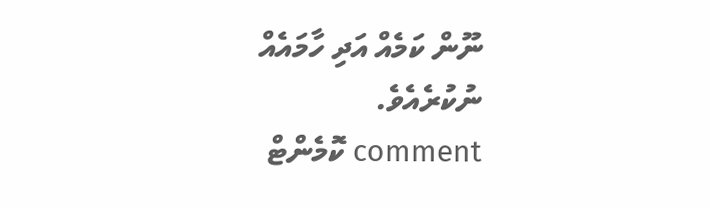ނޫން ކަމެއް އަދި ހާމައެއް ނުކުރެއެވެ.
comment ކޮމެންޓް